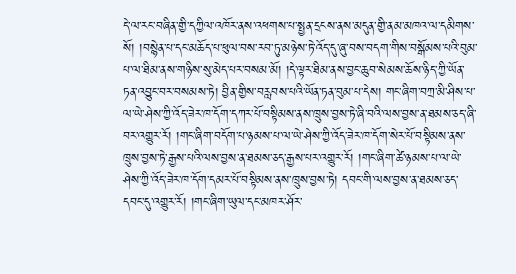དེ་ལ་རང་བཞིན་གྱི་དཀྱིལ་འཁོར་ནས་འཕགས་པ་སྤྱན་དྲངས་ནས་མདུན་གྱི་ནམ་མཁའ་ལ་དམིགས་སོ། །བསྙེན་པ་དང་མཆོད་པ་ཕུལ་བས་རབ་ཏུ་མཉེས་ཏེ་འོད་དུ་ཞུ་བས་བདག་གིས་བསྒོམས་པའི་བུམ་པ་ལ་ཐིམ་ནས་གཉིས་སུ་མེད་པར་བསམ་མོ། །དེ་ལྟར་ཐིམ་ནས་བྱང་ཆུབ་སེམས་ཆོས་ཉིད་ཀྱི་ཡོན་ཏན་འབྱུང་བར་བསམས་ཏེ། བྱིན་གྱིས་བརླབས་པའི་ཡོན་ཏན་བུམ་པ་དེས། གང་ཞིག་བཀྲ་མི་ཤིས་པ་ལ་ཡེ་ཤེས་ཀྱི་འོད་ཟེར་ཁ་དོག་དཀར་པོ་བསྟིམས་ནས་ཁྲུས་བྱས་ཏེ་ཞི་བའི་ལས་བྱས་ན་ཐམས་ཅད་ཞི་བར་འགྱུར་རོ། །གང་ཞིག་བདོག་པ་ཉམས་པ་ལ་ཡེ་ཤེས་ཀྱི་འོད་ཟེར་ཁ་དོག་སེར་པོ་བསྟིམས་ནས་ཁྲུས་བྱས་ཏེ་རྒྱས་པའི་ལས་བྱས་ན་ཐམས་ཅད་རྒྱས་པར་འགྱུར་རོ། །གང་ཞིག་ཚེ་ཉམས་པ་ལ་ཡེ་ཤེས་ཀྱི་འོད་ཟེར་ཁ་དོག་དམར་པོ་བསྟིམས་ནས་ཁྲུས་བྱས་ཏེ། དབང་གི་ལས་བྱས་ན་ཐམས་ཅད་དབང་དུ་འགྱུར་རོ། །གང་ཞིག་ཡུལ་དང་མཁར་ཤོར་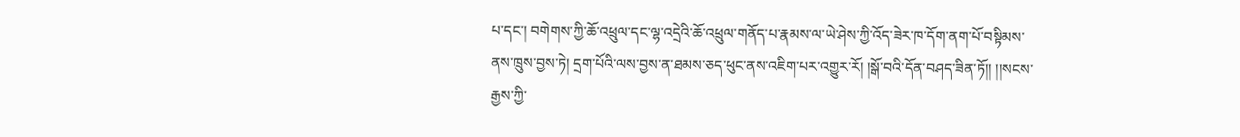པ་དང་། བགེགས་ཀྱི་ཆོ་འཕྲུལ་དང་ལྷ་འདྲེའི་ཆོ་འཕྲུལ་གནོད་པ་རྣམས་ལ་ཡེ་ཤེས་ཀྱི་འོད་ཟེར་ཁ་དོག་ནག་པོ་བསྟིམས་ནས་ཁྲུས་བྱས་ཏེ། དྲག་པོའི་ལས་བྱས་ན་ཐམས་ཅད་ཕུང་ནས་འཇིག་པར་འགྱུར་རོ། །སྒོ་བའི་དོན་བཤད་ཟིན་ཏོ།། །།སངས་རྒྱས་ཀྱི་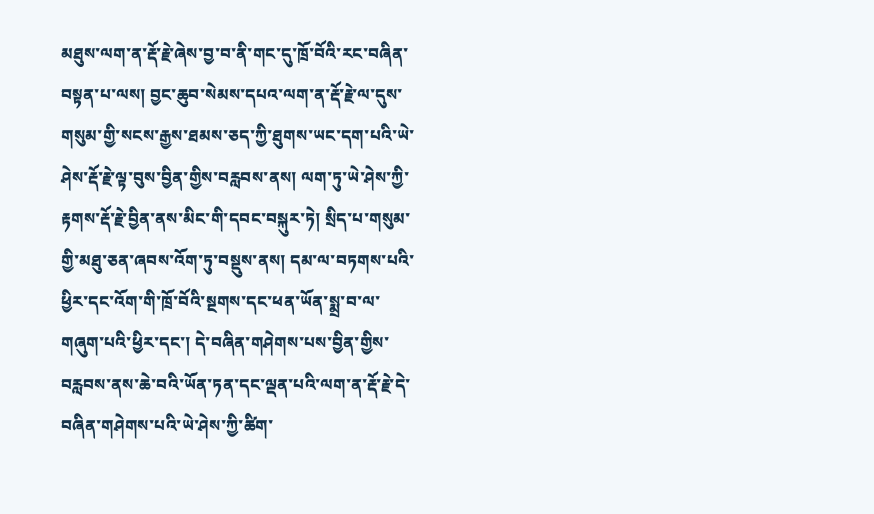མཐུས་ལག་ན་རྡོ་རྗེ་ཞེས་བྱ་བ་ནི་གང་དུ་ཁྲོ་བོའི་རང་བཞིན་བསྟན་པ་ལས། བྱང་ཆུབ་སེམས་དཔའ་ལག་ན་རྡོ་རྗེ་ལ་དུས་གསུམ་གྱི་སངས་རྒྱས་ཐམས་ཅད་ཀྱི་ཐུགས་ཡང་དག་པའི་ཡེ་ཤེས་རྡོ་རྗེ་ལྟ་བུས་བྱིན་གྱིས་བརླབས་ནས། ལག་ཏུ་ཡེ་ཤེས་ཀྱི་རྟགས་རྡོ་རྗེ་བྱིན་ནས་མིང་གི་དབང་བསྐུར་ཏེ། སྲིད་པ་གསུམ་གྱི་མཐུ་ཅན་ཞབས་འོག་ཏུ་བསྡུས་ནས། དམ་ལ་བཏགས་པའི་ཕྱིར་དང་འོག་གི་ཁྲོ་བོའི་སྔགས་དང་ཕན་ཡོན་སྨྲ་བ་ལ་གཞུག་པའི་ཕྱིར་དང་། དེ་བཞིན་གཤེགས་པས་བྱིན་གྱིས་བརླབས་ནས་ཆེ་བའི་ཡོན་ཏན་དང་ལྡན་པའི་ལག་ན་རྡོ་རྗེ་དེ་བཞིན་གཤེགས་པའི་ཡེ་ཤེས་ཀྱི་ཚིག་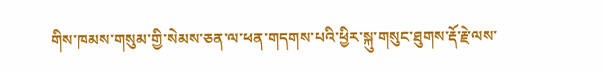གིས་ཁམས་གསུམ་གྱི་སེམས་ཅན་ལ་ཕན་གདགས་པའི་ཕྱིར་སྐུ་གསུང་ཐུགས་རྡོ་རྗེ་ལས་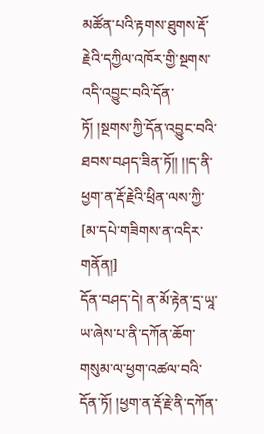མཚོན་པའི་རྟགས་ཐུགས་རྡོ་རྗེའི་དཀྱིལ་འཁོར་གྱི་སྔགས་འདི་འབྱུང་བའི་དོན་ཏོ། །སྔགས་ཀྱི་དོན་འབྱུང་བའི་ཐབས་བཤད་ཟིན་ཏོ།། །།ད་ནི་ཕྱག་ན་རྡོ་རྗེའི་ཕྲིན་ལས་ཀྱི་
[མ་དཔེ་གཟིགས་ན་འདིར་གནོན།]
དོན་བཤད་དེ། ན་མོ་རྟེན་དྲ་ཡཱ་ཡ་ཞེས་པ་ནི་དཀོན་ཆོག་གསུམ་ལ་ཕྱག་འཚལ་བའི་དོན་ཏོ། །ཕྱག་ན་རྡོ་རྗེ་ནི་དཀོན་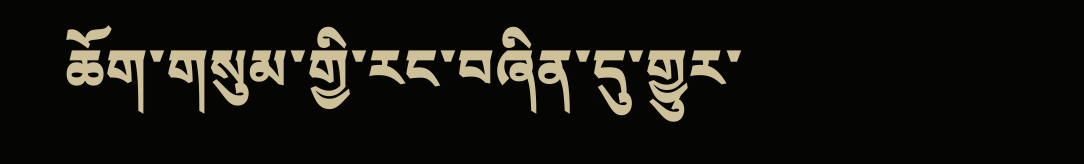ཆོག་གསུམ་གྱི་རང་བཞིན་དུ་གྱུར་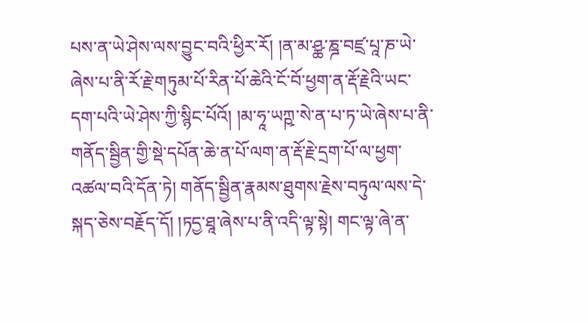པས་ན་ཡེ་ཤེས་ལས་བྱུང་བའི་ཕྱིར་རོ། །ན་མ་ཤྪ་ཎྜ་བཛྲ་པཱ་ཎ་ཡེ་ཞེས་པ་ནི་རོ་རྗེ་གཏུམ་པོ་རིན་པོ་ཆེའི་ངོ་བོ་ཕྱག་ན་རྡོ་རྗེའི་ཡང་དག་པའི་ཡེ་ཤེས་ཀྱི་སྙིང་པོའོ། །མ་ཧཱ་ཡཀྵ་སེ་ན་པ་ཏ་ཡེ་ཞེས་པ་ནི་གནོད་སྦྱིན་གྱི་སྡེ་དཔོན་ཆེ་ན་པོ་ལག་ན་རྡོ་རྗེ་དྲག་པོ་ལ་ཕྱག་འཚལ་བའི་དོན་ཏེ། གནོད་སྦྱིན་རྣམས་ཐུགས་རྗེས་བཏུལ་ལས་དེ་སྐད་ཅེས་བརྗོད་དོ། །ཏདྱ་ཐཱ་ཞེས་པ་ནི་འདི་ལྟ་སྟེ། གང་ལྟ་ཞེ་ན་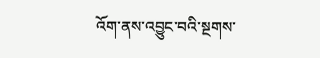འོག་ནས་འབྱུང་བའི་སྔགས་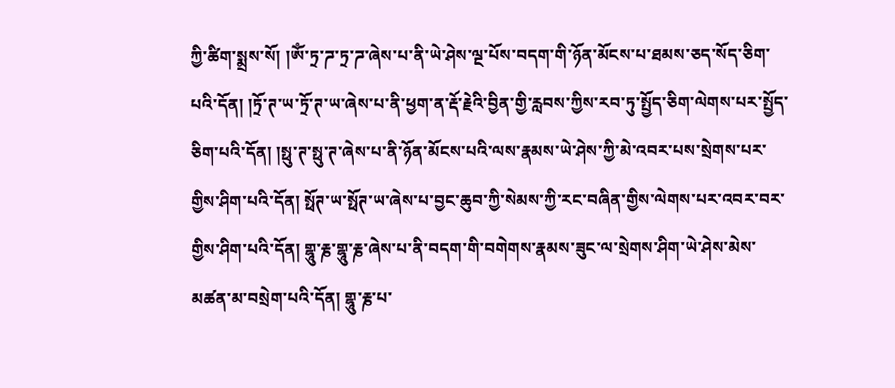ཀྱི་ཚིག་སྨྲས་སོ། །ཨོཾ་ཏྲ་ཌ་ཏྲ་ཌ་ཞེས་པ་ནི་ཡེ་ཤེས་ལྔ་པོས་བདག་གི་ཉོན་མོངས་པ་ཐམས་ཅད་སོད་ཅིག་པའི་དོན། །ཏྲོ་ཊ་ཡ་ཏྲོ་ཊ་ཡ་ཞེས་པ་ནི་ཕྱག་ན་རྡོ་རྗེའི་བྱིན་གྱི་རླབས་ཀྱིས་རབ་ཏུ་སྤྱོད་ཅིག་ལེགས་པར་སྤྱོད་ཅིག་པའི་དོན། །སྥུ་ཊ་སྥུ་ཊ་ཞེས་པ་ནི་ཉོན་མོངས་པའི་ལས་རྣམས་ཡེ་ཤེས་ཀྱི་མེ་འབར་པས་སྲེགས་པར་གྱིས་ཤིག་པའི་དོན། སྥོཊ་ཡ་སྥོཊ་ཡ་ཞེས་པ་བྱང་ཆུབ་ཀྱི་སེམས་ཀྱི་རང་བཞིན་གྱིས་ལེགས་པར་འབར་བར་གྱིས་ཤིག་པའི་དོན། གྷཱུ་རྞ་གྷཱུ་རྞ་ཞེས་པ་ནི་བདག་གི་བགེགས་རྣམས་ཟུང་ལ་སྲེགས་ཤིག་ཡེ་ཤེས་མེས་མཚན་མ་བསྲེག་པའི་དོན། གྷཱུ་རྞ་པ་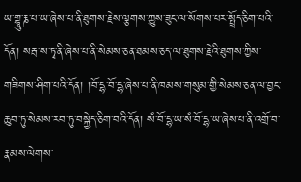ཡ་གྷཱུ་རྞ་པ་ཡ་ཞེས་པ་ནི་ཐུགས་རྗེས་ལྕགས་ཀྱུས་ཟུང་ལ་སོགས་པར་སྤྲོད་ཅིག་པའི་དོན། སརྦ་ས་ཏྭ་ནི་ཞེས་པ་ནི་སེམས་ཅན་ཐམས་ཅད་ལ་ཐུགས་རྗེའི་ཐུགས་ཀྱིས་གཟིགས་ཤིག་པའི་དོན། །བོ་དྷ་བོ་དྷ་ཞེས་པ་ནི་ཁམས་གསུམ་གྱི་སེམས་ཅན་ལ་བྱང་ཆུབ་ཏུ་སེམས་རབ་ཏུ་བསྐྱེད་ཅིག་བའི་དོན། སཾ་བོ་དྷ་ཡ་སཾ་བོ་དྷ་ཡ་ཞེས་པ་ནི་འགྲོ་བ་རྣམས་ལེགས་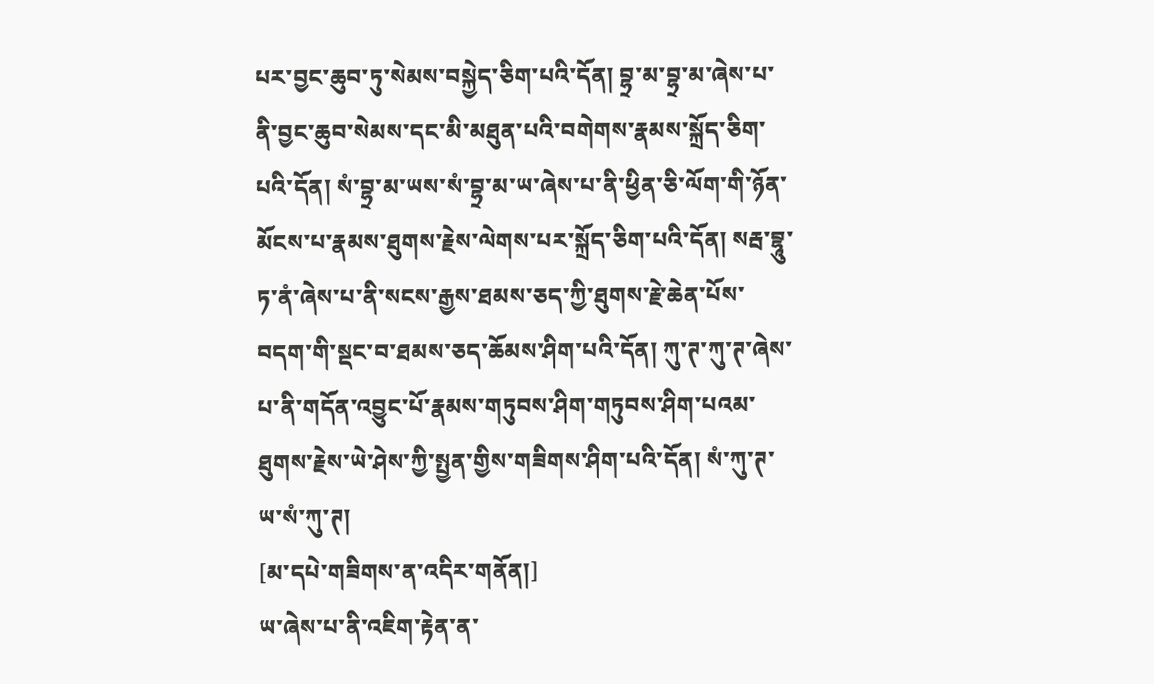པར་བྱང་ཆུབ་ཏུ་སེམས་བསྐྱེད་ཅིག་པའི་དོན། བྷྲ་མ་བྷྲ་མ་ཞེས་པ་ནི་བྱང་ཆུབ་སེམས་དང་མི་མཐུན་པའི་བགེགས་རྣམས་སྐྲོད་ཅིག་པའི་དོན། སཾ་བྷྲ་མ་ཡས་སཾ་བྷྲ་མ་ཡ་ཞེས་པ་ནི་ཕྱིན་ཅི་ལོག་གི་ཉོན་མོངས་པ་རྣམས་ཐུགས་རྗེས་ལེགས་པར་སྐྲོད་ཅིག་པའི་དོན། སརྦ་བྷཱུ་ཏ་ནཾ་ཞེས་པ་ནི་སངས་རྒྱས་ཐམས་ཅད་ཀྱི་ཐུགས་རྗེ་ཆེན་པོས་བདག་གི་སྡང་བ་ཐམས་ཅད་ཆོམས་ཤིག་པའི་དོན། ཀུ་ཊ་ཀུ་ཊ་ཞེས་པ་ནི་གདོན་འབྱུང་པོ་རྣམས་གཏུབས་ཤིག་གཏུབས་ཤིག་པའམ་ཐུགས་རྗེས་ཡེ་ཤེས་ཀྱི་སྤྱན་གྱིས་གཟིགས་ཤིག་པའི་དོན། སཾ་ཀུ་ཊ་ཡ་སཾ་ཀུ་ཊ།
[མ་དཔེ་གཟིགས་ན་འདིར་གནོན།]
ཡ་ཞེས་པ་ནི་འཇིག་རྟེན་ན་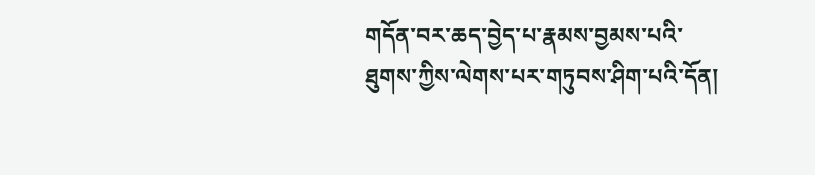གདོན་བར་ཆད་བྱེད་པ་རྣམས་བྱམས་པའི་ཐུགས་ཀྱིས་ལེགས་པར་གཏུབས་ཤིག་པའི་དོན།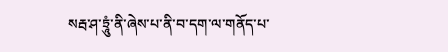སརྦ་ཤ་ཏྲཱུཾ་ནི་ཞེས་པ་ནི་བ་དག་ལ་གནོད་པ་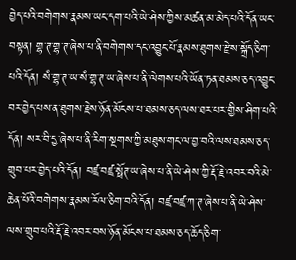བྱེད་པའི་བགེགས་རྣམས་ཡང་དག་པའི་ཡེ་ཤེས་ཀྱིས་མཚན་མ་མེད་པའི་དོན་ཡང་བསྟན། གྷ་ཊ་གྷ་ཊ་ཞེས་པ་ནི་བགེགས་དང་འབྱུང་པོ་རྣམས་ཐུགས་རྫེས་སྐྲོད་ཅིག་པའི་དོན། སཾ་གྷ་ཊ་ཡ་སཾ་གྷ་ཊ་ཡ་ཞེས་པ་ནི་ལེགས་པའི་ཡོན་ཏན་ཐམས་ཅད་འབྱུང་བར་བྱེད་པས་ན་ཐུགས་རྗེས་ཉོན་མོངས་པ་ཐམས་ཅད་ལས་ཐར་པར་གྱིས་ཤིག་པའི་དོན། སར་བི་དྱ་ཞེས་པ་ནི་རིག་སྔགས་ཀྱི་མཐུས་གང་ལ་བྱ་བའི་ལས་ཐམས་ཅད་གྲུབ་པར་བྱེད་པའི་དོན། བཛྲ་བཛྲ་སྥོཊ་ཡ་ཞེས་པ་ནི་ཡེ་ཤེས་ཀྱི་རྡོ་རྗེ་འབར་བའི་མེ་ཆེན་པོའི་བགེགས་རྣམས་རོལ་ཅིག་བའི་དོན། བཛྲ་བཛྲ་ཀ་ཊ་ཞེས་པ་ནི་ཡེ་ཤེས་ལས་གྲུབ་པའི་རྡོ་རྗེ་འབར་བས་ཉོན་མོངས་པ་ཐམས་ཅད་ཆོད་ཅིག་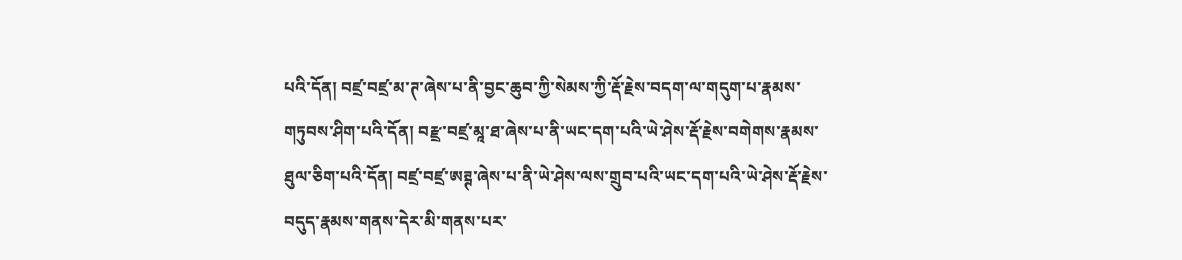པའི་དོན། བཛྲ་བཛྲ་མ་ཊ་ཞེས་པ་ནི་བྱང་ཆུབ་ཀྱི་སེམས་ཀྱི་རྡོ་རྗེས་བདག་ལ་གདུག་པ་རྣམས་གཏུབས་ཤིག་པའི་དོན། བརྫྲ་བཛྲ་མཱ་ཐ་ཞེས་པ་ནི་ཡང་དག་པའི་ཡེ་ཤེས་རྡོ་རྗེས་བགེགས་རྣམས་ཐུལ་ཅིག་པའི་དོན། བཛྲ་བཛྲ་ཨཊྚ་ཞེས་པ་ནི་ཡེ་ཤེས་ལས་གྲུབ་པའི་ཡང་དག་པའི་ཡེ་ཤེས་རྡོ་རྗེས་བདུད་རྣམས་གནས་དེར་མི་གནས་པར་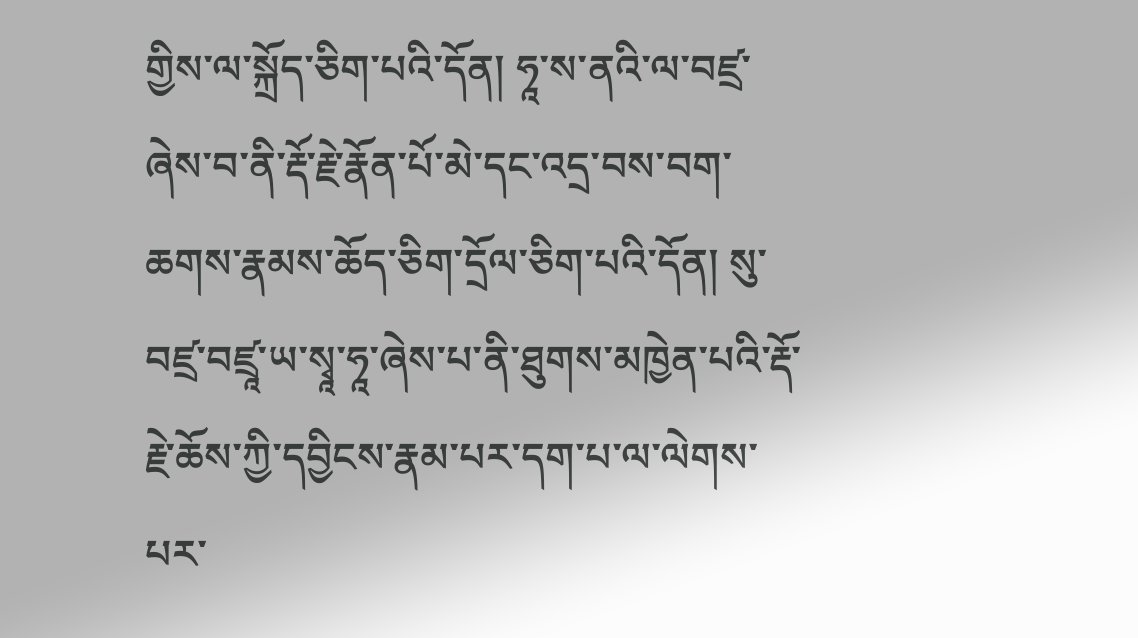གྱིས་ལ་སྐྲོད་ཅིག་པའི་དོན། ཧཱ་ས་ནའི་ལ་བཛྲ་ཞེས་བ་ནི་རྡོ་རྗེ་རྣོན་པོ་མེ་དང་འདྲ་བས་བག་ཆགས་རྣམས་ཆོད་ཅིག་དྲོལ་ཅིག་པའི་དོན། སུ་བཛྲ་བཛྲཱ་ཡ་སྭཱ་ཧཱ་ཞེས་པ་ནི་ཐུགས་མཁྱེན་པའི་རྡོ་རྗེ་ཆོས་ཀྱི་དབྱིངས་རྣམ་པར་དག་པ་ལ་ལེགས་པར་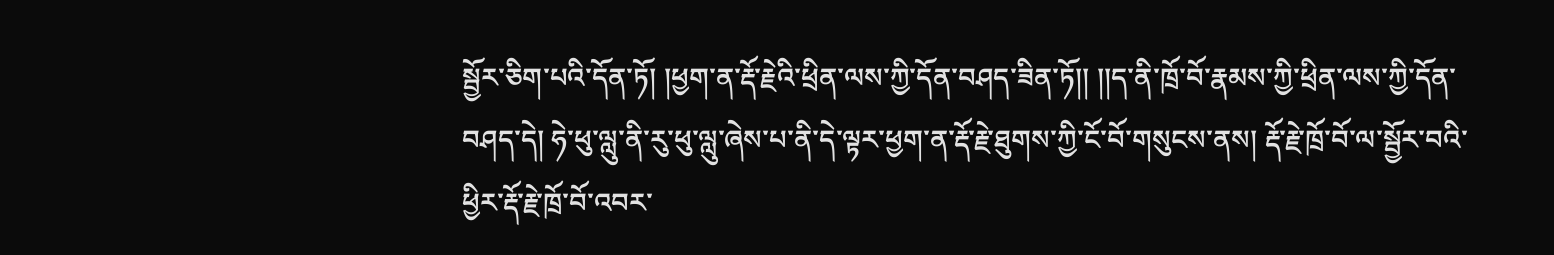སྦྱོར་ཅིག་པའི་དོན་ཏོ། །ཕྱག་ན་རྡོ་རྗེའི་ཕྲིན་ལས་ཀྱི་དོན་བཤད་ཟིན་ཏོ།། །།ད་ནི་ཁྲོ་བོ་རྣམས་ཀྱི་ཕྲིན་ལས་ཀྱི་དོན་བཤད་དེ། ཧེ་ཕུ་ལླུ་ནི་རུ་ཕུ་ལླུ་ཞེས་པ་ནི་དེ་ལྟར་ཕྱག་ན་རྡོ་རྗེ་ཐུགས་ཀྱི་ངོ་བོ་གསུངས་ནས། རྡོ་རྗེ་ཁྲོ་བོ་ལ་སྦྱོར་བའི་ཕྱིར་རྡོ་རྗེ་ཁྲོ་བོ་འབར་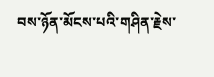བས་ཉོན་མོངས་པའི་གཤིན་རྗེས་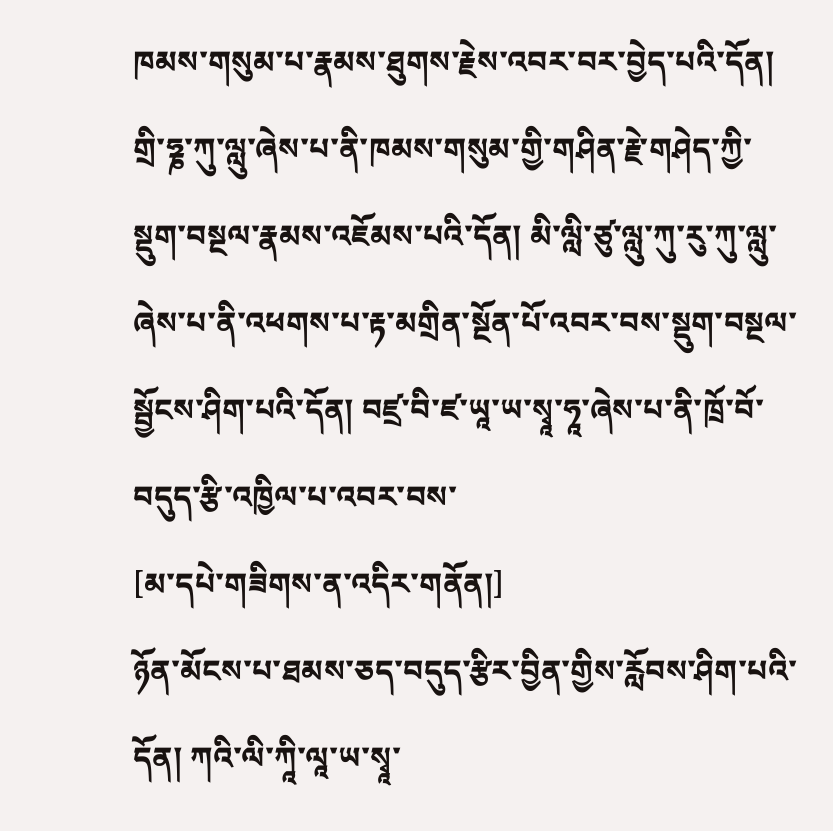ཁམས་གསུམ་པ་རྣམས་ཐུགས་རྗེས་འབར་བར་བྱེད་པའི་དོན། གྲི་ཧྞ་ཀུ་ལླུ་ཞེས་པ་ནི་ཁམས་གསུམ་གྱི་གཤིན་རྗེ་གཤེད་ཀྱི་སྡུག་བསྔལ་རྣམས་འཇོམས་པའི་དོན། མི་ལླི་ཙུ་ལླུ་ཀུ་རུ་ཀུ་ལླུ་ཞེས་པ་ནི་འཕགས་པ་རྟ་མགྲིན་སྔོན་པོ་འབར་བས་སྡུག་བསྔལ་སྦྱོངས་ཤིག་པའི་དོན། བཛྲ་བི་ཛ་ཡཱ་ཡ་སྭཱ་ཧཱ་ཞེས་པ་ནི་ཁྲོ་བོ་བདུད་རྩི་འཁྱིལ་པ་འབར་བས་
[མ་དཔེ་གཟིགས་ན་འདིར་གནོན།]
ཉོན་མོངས་པ་ཐམས་ཅད་བདུད་རྩིར་བྱིན་གྱིས་རློབས་ཤིག་པའི་དོན། ཀའི་ལི་ཀཱི་ལཱ་ཡ་སྭཱ་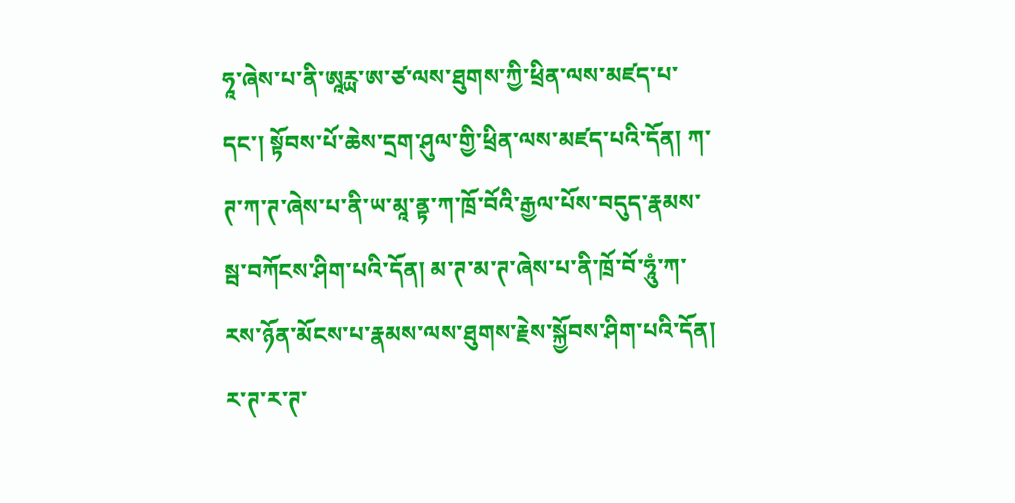ཧཱ་ཞེས་པ་ནི་ཨཱཪྻ་ཨ་ཙ་ལས་ཐུགས་ཀྱི་ཕྲིན་ལས་མཛད་པ་དང་། སྟོབས་པོ་ཆེས་དྲག་ཤུལ་གྱི་ཕྲིན་ལས་མཛད་པའི་དོན། ཀ་ཊ་ཀ་ཊ་ཞེས་པ་ནི་ཡ་མཱ་ནྟ་ཀ་ཁྲོ་བོའི་རྒྱལ་པོས་བདུད་རྣམས་སྦ་བཀོངས་ཤིག་པའི་དོན། མ་ཊ་མ་ཊ་ཞེས་པ་ནི་ཁྲོ་བོ་ཧཱུཾ་ཀ་རས་ཉོན་མོངས་པ་རྣམས་ལས་ཐུགས་རྗེས་སྐྱོབས་ཤིག་པའི་དོན། ར་ཊ་ར་ཊ་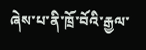ཞེས་པ་ནི་ཁྲོ་བོའི་རྒྱལ་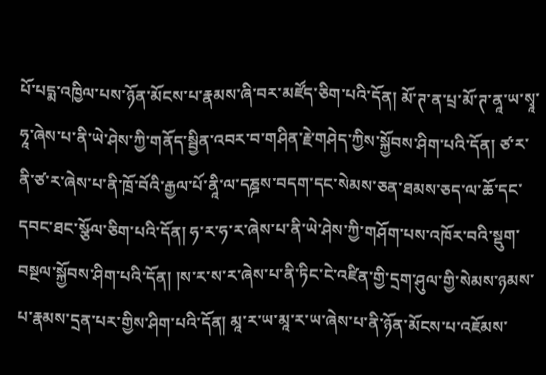པོ་པདྨ་འཁྱིལ་པས་ཉོན་མོངས་པ་རྣམས་ཞི་བར་མཛོད་ཅིག་པའི་དོན། མོ་ཊ་ན་པྲ་མོ་ཊ་ནཱ་ཡ་སྭཱ་ཧཱ་ཞེས་པ་ནི་ཡེ་ཤེས་ཀྱི་གནོད་སྦྱིན་འབར་བ་གཤིན་རྗེ་གཤེད་ཀྱིས་སྐྱོབས་ཤིག་པའི་དོན། ཙ་ར་ནི་ཙ་ར་ཞེས་པ་ནི་ཁྲོ་བོའི་རྒྱལ་པོ་ནཱི་ལ་དཎྜས་བདག་དང་སེམས་ཅན་ཐམས་ཅད་ལ་ཆོ་དང་དབང་ཐང་སྩོལ་ཅིག་པའི་དོན། ཧ་ར་ཧ་ར་ཞེས་པ་ནི་ཡེ་ཤེས་ཀྱི་གཤོག་པས་འཁོར་བའི་སྡུག་བསྔལ་སྐྱོབས་ཤིག་པའི་དོན། །ས་ར་ས་ར་ཞེས་པ་ནི་ཏིང་ངེ་འཛིན་གྱི་དྲག་ཤུལ་གྱི་སེམས་ཉམས་པ་རྣམས་དྲན་པར་གྱིས་ཤིག་པའི་དོན། མཱ་ར་ཡ་མཱ་ར་ཡ་ཞེས་པ་ནི་ཉོན་མོངས་པ་འཇོམས་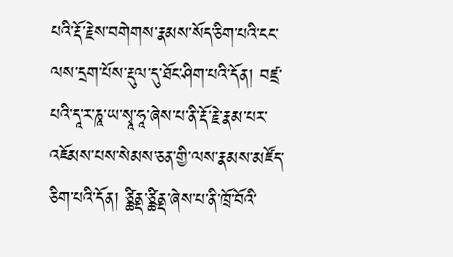པའི་རྡོ་རྗེས་བགེགས་རྣམས་སོད་ཅིག་པའི་ངང་ལས་དྲག་པོས་རྡུལ་དུ་ཐོང་ཤིག་པའི་དོན། བཛྲ་པའི་དཱ་ར་ཎཱ་ཡ་སྭཱ་ཧཱ་ཞེས་པ་ནི་རྡོ་རྗེ་རྣམ་པར་འཇོམས་པས་སེམས་ཅན་གྱི་ལས་རྣམས་མཛོད་ཅིག་པའི་དོན། ཙྪིནྡ་ཙྪིནྡ་ཞེས་པ་ནི་ཁྲོ་བོའི་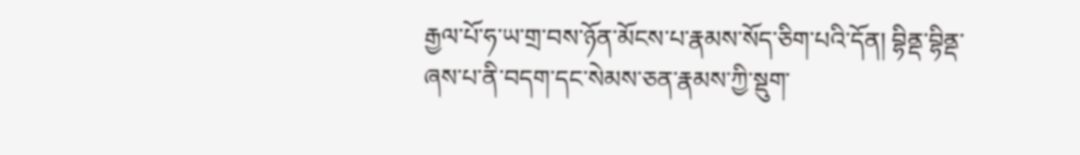རྒྱལ་པོ་ཧ་ཡ་གྲ་བས་ཉོན་མོངས་པ་རྣམས་སོད་ཅིག་པའི་དོན། བྷིནྡ་བྷིནྡ་ཞས་པ་ནི་བདག་དང་སེམས་ཅན་རྣམས་ཀྱི་སྡུག་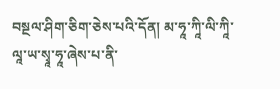བསྔལ་ཤིག་ཅིག་ཅེས་པའི་དོན། མ་ཧཱ་ཀཱི་ལི་ཀཱི་ལཱ་ཡ་སྭཱ་ཧཱ་ཞེས་པ་ནི་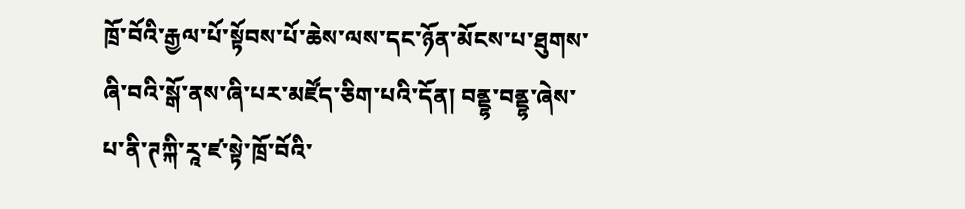ཁྲོ་བོའི་རྒྱལ་པོ་སྟོབས་པོ་ཆེས་ལས་དང་ཉོན་མོངས་པ་ཐུགས་ཞི་བའི་སྒོ་ནས་ཞི་པར་མཛོད་ཅིག་པའི་དོན། བནྡྷ་བནྡྷ་ཞེས་པ་ནི་ཊཀྐི་རཱ་ཛ་སྟེ་ཁྲོ་བོའི་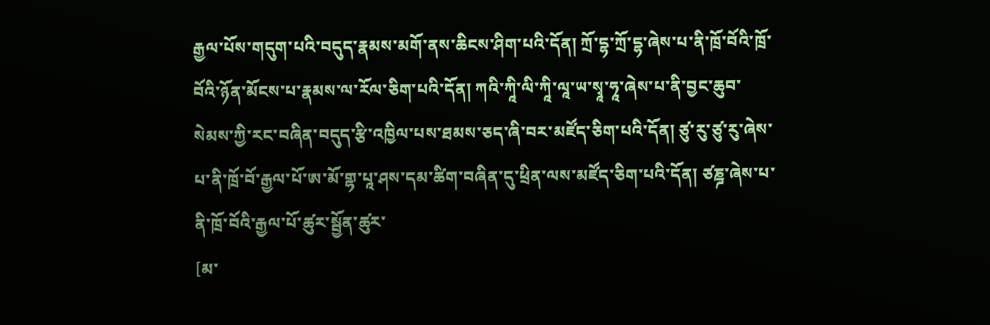རྒྱལ་པོས་གདུག་པའི་བདུད་རྣམས་མགོ་ནས་ཆིངས་ཤིག་པའི་དོན། ཀྲོ་དྷ་ཀྲོ་དྷ་ཞེས་པ་ནི་ཁྲོ་བོའི་ཁྲོ་བོའི་ཉོན་མོངས་པ་རྣམས་ལ་རོལ་ཅིག་པའི་དོན། ཀའི་ཀཱི་ལི་ཀཱི་ལཱ་ཡ་སྭཱ་ཧཱ་ཞེས་པ་ནི་བྱང་ཆུབ་སེམས་ཀྱི་རང་བཞིན་བདུད་རྩི་འཁྱིལ་པས་ཐམས་ཅད་ཞི་བར་མཛོད་ཅིག་པའི་དོན། ཙུ་རུ་ཙུ་རུ་ཞེས་པ་ནི་ཁྲོ་བོ་རྒྱལ་པོ་ཨ་མོ་གྷ་པཱ་ཤས་དམ་ཚིག་བཞིན་དུ་ཕྲིན་ལས་མཛོད་ཅིག་པའི་དོན། ཙཎྜ་ཞེས་པ་ནི་ཁྲོ་བོའི་རྒྱལ་པོ་ཚུར་སྦྱོན་ཚུར་
[མ་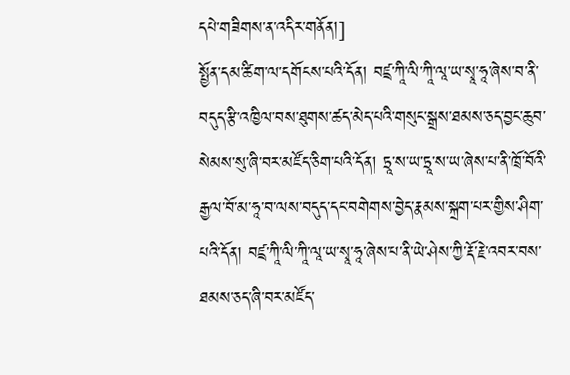དཔེ་གཟིགས་ན་འདིར་གནོན།]
སྤྱོན་དམ་ཚིག་ལ་དགོངས་པའི་དོན། བཛྲ་ཀཱི་ལི་ཀཱི་ལཱ་ཡ་སྭཱ་ཧཱ་ཞེས་བ་ནི་བདུད་རྩི་འཁྱིལ་བས་ཐུགས་ཚད་མེད་པའི་གསུང་སྒྲས་ཐམས་ཅད་བྱང་ཆུབ་སེམས་སུ་ཞི་བར་མཛོད་ཅིག་པའི་དོན། ཏྲཱ་ས་ཡ་ཏྲཱ་ས་ཡ་ཞེས་པ་ནི་ཁྲོ་བོའི་རྒྱལ་བོ་མ་ཧཱ་བ་ལས་བདུད་དང་བགེགས་བྱེད་རྣམས་སྐྲག་པར་གྱིས་ཤིག་པའི་དོན། བཛྲ་ཀཱི་ལི་ཀཱི་ལཱ་ཡ་སྭཱ་ཧཱ་ཞེས་པ་ནི་ཡེ་ཤེས་ཀྱི་རྡོ་རྗེ་འབར་བས་ཐམས་ཅད་ཞི་བར་མཛོད་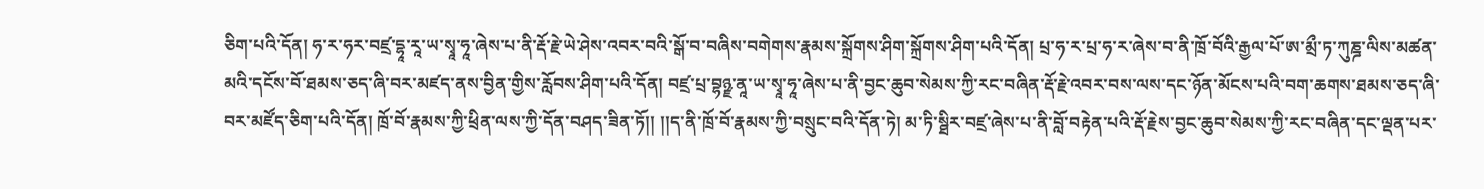ཅིག་པའི་དོན། ཧ་ར་ཧར་བཛྲ་དྷཱ་རཱ་ཡ་སྭཱ་ཧཱ་ཞེས་པ་ནི་རྡོ་རྗེ་ཡེ་ཤེས་འབར་བའི་སྒོ་བ་བཞིས་བགེགས་རྣམས་སྐྲོགས་ཤིག་སྐྲོགས་ཤིག་པའི་དོན། པྲ་ཧ་ར་པྲ་ཧ་ར་ཞེས་བ་ནི་ཁྲོ་བོའི་རྒྱལ་པོ་ཨ་མྲྀ་ཏ་ཀུཎྜ་ལིས་མཚན་མའི་དངོས་བོ་ཐམས་ཅད་ཞི་བར་མཛད་ནས་བྱིན་གྱིས་རློབས་ཤིག་པའི་དོན། བཛྲ་པྲ་བྷཉྫ་ནཱ་ཡ་སྭཱ་ཧཱ་ཞེས་པ་ནི་བྱང་ཆུབ་སེམས་ཀྱི་རང་བཞིན་རྡོ་རྗེ་འབར་བས་ལས་དང་ཉོན་མོངས་པའི་བག་ཆགས་ཐམས་ཅད་ཞི་བར་མཛོད་ཅིག་པའི་དོན། ཁྲོ་བོ་རྣམས་ཀྱི་ཕྲིན་ལས་ཀྱི་དོན་བཤད་ཟིན་ཏོ།། །།ད་ནི་ཁྲོ་བོ་རྣམས་ཀྱི་བསྲུང་བའི་དོན་ཏེ། མ་ཏི་སྠིར་བཛྲ་ཞེས་པ་ནི་བློ་བརྟེན་པའི་རྡོ་རྗེས་བྱང་ཆུབ་སེམས་ཀྱི་རང་བཞིན་དང་ལྡན་པར་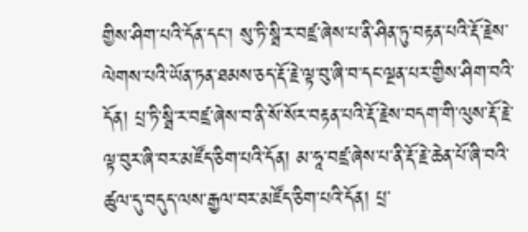གྱིས་ཤིག་པའི་དོན་དང་། སུ་ཏི་སྠི་ར་བཛྲ་ཞེས་པ་ནི་ཤིན་ཏུ་བརྟན་པའི་རྡོ་རྗེས་ལེགས་པའི་ཡོན་ཏན་ཐམས་ཅད་རྡོ་རྗེ་ལྟ་བུ་ཞི་བ་དང་ལྔན་པར་གྱིས་ཤིག་བའི་དོན། པྲ་ཏི་སྠི་ར་བཛྲ་ཞེས་བ་ནི་སོ་སོར་བརྟན་པའི་རྡོ་རྗེས་བདག་གི་ལུས་རྡོ་རྗེ་ལྟ་བུར་ཞི་བར་མཛོད་ཅིག་པའི་དོན། མ་ཧཱ་བཛྲ་ཞེས་པ་ནི་རྡོ་རྗེ་ཆེན་པོ་ཞི་བའི་ཚུལ་དུ་བདུད་ལས་རྒྱལ་བར་མཛོད་ཅིག་པའི་དོན། པྲ་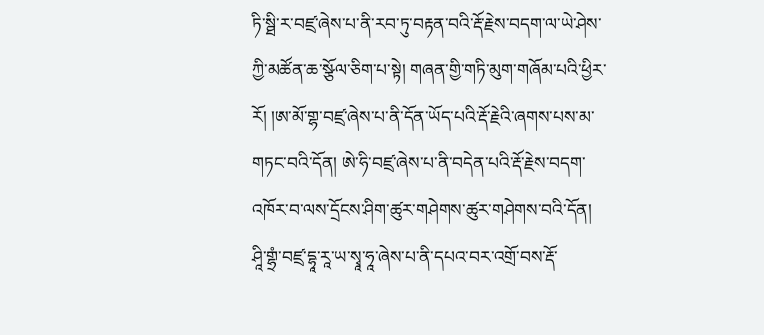ཏི་སྠི་ར་བཛྲ་ཞེས་པ་ནི་རབ་ཏུ་བརྟན་བའི་རྡོ་རྗེས་བདག་ལ་ཡེ་ཤེས་ཀྱི་མཚོན་ཆ་སྩོལ་ཅིག་པ་སྟེ། གཞན་གྱི་གཏི་མུག་གཞོམ་པའི་ཕྱིར་རོ། །ཨ་མོ་གྷ་བཛྲ་ཞེས་པ་ནི་དོན་ཡོད་པའི་རྡོ་རྗེའི་ཞགས་པས་མ་གཏང་བའི་དོན། ཨེ་ཧི་བཛྲ་ཞེས་པ་ནི་བདེན་པའི་རྡོ་རྗེས་བདག་འཁོར་བ་ལས་དྲོངས་ཤིག་ཚུར་གཤེགས་ཚུར་གཤེགས་བའི་དོན། ཤཱི་གྷྲཾ་བཛྲ་དྷཱ་རཱ་ཡ་སྭཱ་ཧཱ་ཞེས་པ་ནི་དཔའ་བར་འགྲོ་བས་རྡོ་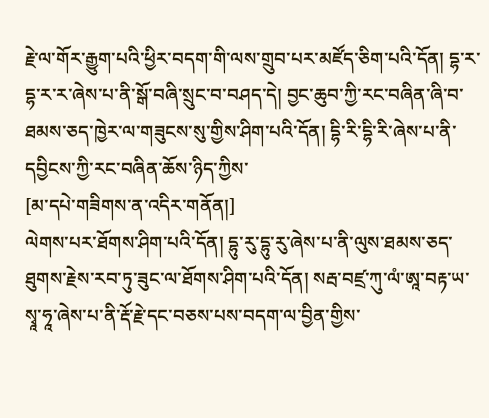རྗེ་ལ་གོར་རྒྱུག་པའི་ཕྱིར་བདག་གི་ལས་གྲུབ་པར་མཛོད་ཅིག་པའི་དོན། དྷ་ར་དྷ་ར་ར་ཞེས་པ་ནི་སྒོ་བཞི་སྲུང་བ་བཤད་དེ། བྱང་ཆུབ་ཀྱི་རང་བཞིན་ཞི་བ་ཐམས་ཅད་ཁྱེར་ལ་གཟུངས་སུ་གྱིས་ཤིག་པའི་དོན། དྷི་རི་དྷི་རི་ཞེས་པ་ནི་དབྱིངས་ཀྱི་རང་བཞིན་ཆོས་ཉིད་ཀྱིས་
[མ་དཔེ་གཟིགས་ན་འདིར་གནོན།]
ལེགས་པར་ཐོགས་ཤིག་པའི་དོན། དྷུ་རུ་དྷུ་རུ་ཞེས་པ་ནི་ལུས་ཐམས་ཅད་ཐུགས་རྗེས་རབ་ཏུ་ཟུང་ལ་ཐོགས་ཤིག་པའི་དོན། སརྦ་བཛྲ་ཀུ་ལཾ་ཨཱ་བརྟ་ཡ་སྭཱ་ཧཱ་ཞེས་པ་ནི་རྡོ་རྗེ་དང་བཅས་པས་བདག་ལ་བྱིན་གྱིས་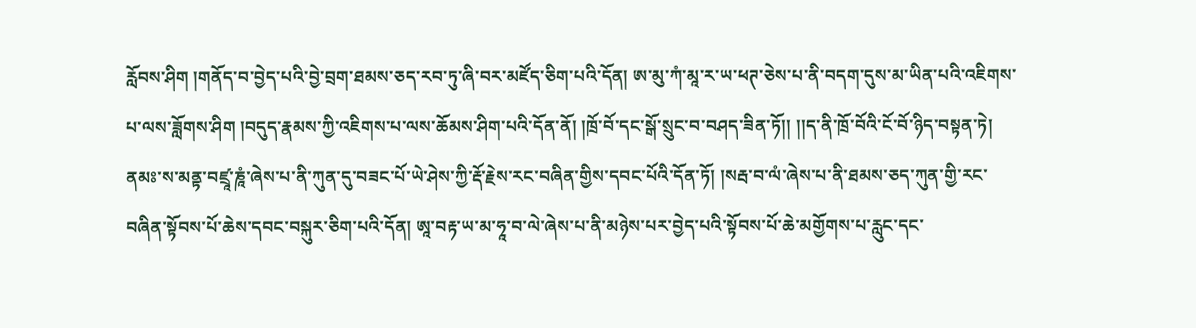རློབས་ཤིག །གནོད་བ་བྱེད་པའི་བྱེ་བྲག་ཐམས་ཅད་རབ་ཏུ་ཞི་བར་མཛོད་ཅིག་པའི་དོན། ཨ་མུ་ཀཾ་མཱ་ར་ཡ་ཕཊ་ཅེས་པ་ནི་བདག་དུས་མ་ཡིན་པའི་འཇིགས་པ་ལས་ཟློགས་ཤིག །བདུད་རྣམས་ཀྱི་འཇིགས་པ་ལས་ཆོམས་ཤིག་པའི་དོན་ནོ། །ཁྲོ་བོ་དང་སྒོ་སྲུང་བ་བཤད་ཟིན་ཏོ།། །།ད་ནི་ཁྲོ་བོའི་ངོ་བོ་ཉིད་བསྟན་ཏེ། ནམཿ་ས་མནྟ་བཛྲཱ་ཎཱཾ་ཞེས་པ་ནི་ཀུན་དུ་བཟང་པོ་ཡེ་ཤེས་ཀྱི་རྡོ་རྗེས་རང་བཞིན་གྱིས་དབང་པོའི་དོན་ཏོ། །སརྦ་བ་ལཾ་ཞེས་པ་ནི་ཐམས་ཅད་ཀུན་གྱི་རང་བཞིན་སྟོབས་པོ་ཆེས་དབང་བསྐུར་ཅིག་པའི་དོན། ཨཱ་བརྟ་ཡ་མ་ཧཱ་བ་ལེ་ཞེས་པ་ནི་མཉེས་པར་བྱེད་པའི་སྟོབས་པོ་ཆེ་མགྱོགས་པ་རླུང་དང་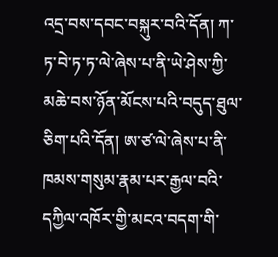འདྲ་བས་དབང་བསྐུར་བའི་དོན། ཀ་ཏ་བེ་ཏ་ཏ་ལེ་ཞེས་པ་ནི་ཡེ་ཤེས་ཀྱི་མཆེ་བས་ཉོན་མོངས་པའི་བདུད་ཐུལ་ཅིག་པའི་དོན། ཨ་ཙ་ལེ་ཞེས་པ་ནི་ཁམས་གསུམ་རྣམ་པར་རྒྱལ་བའི་དཀྱིལ་འཁོར་གྱི་མངའ་བདག་གི་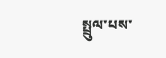སྤྲུལ་པས་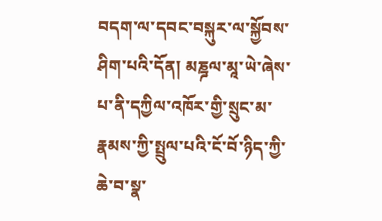བདག་ལ་དབང་བསྐུར་ལ་སྐྱོབས་ཤིག་པའི་དོན། མཎྜལ་མཱ་ཡེ་ཞེས་པ་ནི་དཀྱིལ་འཁོར་གྱི་སྲུང་མ་རྣམས་ཀྱི་སྤྲུལ་པའི་ངོ་བོ་ཉིད་ཀྱི་ཆེ་བ་སྣ་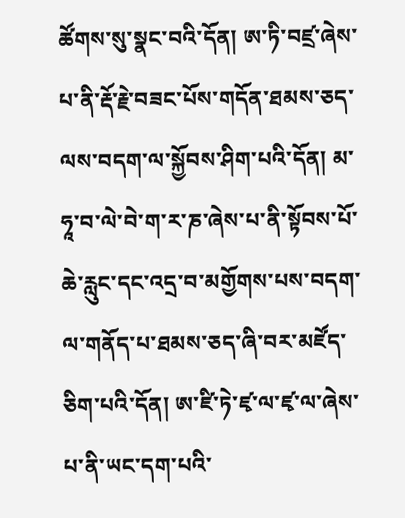ཚོགས་སུ་སྣང་བའི་དོན། ཨ་ཏི་བཛྲ་ཞེས་པ་ནི་རྡོ་རྗེ་བཟང་པོས་གདོན་ཐམས་ཅད་ལས་བདག་ལ་སྐྱོབས་ཤིག་པའི་དོན། མ་ཧཱ་བ་ལེ་བེ་ག་ར་ཎ་ཞེས་པ་ནི་སྟོབས་པོ་ཆེ་རླུང་དང་འདྲ་བ་མགྱོགས་པས་བདག་ལ་གནོད་པ་ཐམས་ཅད་ཞི་བར་མཛོད་ཅིག་པའི་དོན། ཨ་ཛི་ཏེ་ཛྭ་ལ་ཛྭ་ལ་ཞེས་པ་ནི་ཡང་དག་པའི་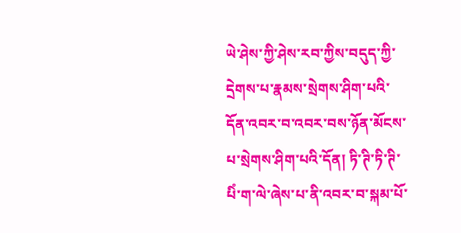ཡེ་ཤེས་ཀྱི་ཤེས་རབ་ཀྱིས་བདུད་ཀྱི་དྲེགས་པ་རྣམས་སྲེགས་ཤིག་པའི་དོན་འབར་བ་འབར་བས་ཉོན་མོངས་པ་སྲེགས་ཤིག་པའི་དོན། ཏི་ཊི་ཏི་ཊི་པིཾ་ག་ལེ་ཞེས་པ་ནི་འབར་བ་སྐམ་པོ་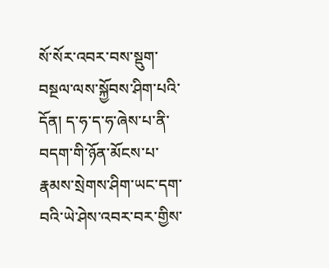སོ་སོར་འབར་བས་སྡུག་བསྔལ་ལས་སྐྱོབས་ཤིག་པའི་དོན། ད་ཧ་ད་ཧ་ཞེས་པ་ནི་བདག་གི་ཉོན་མོངས་པ་རྣམས་སྲེགས་ཤིག་ཡང་དག་བའི་ཡེ་ཤེས་འབར་བར་གྱིས་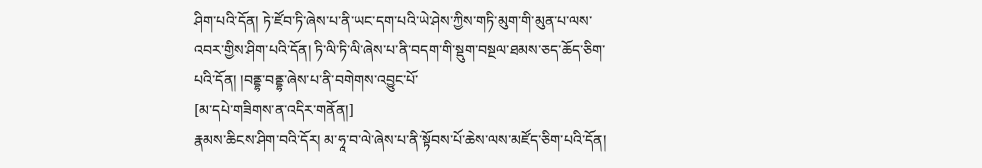ཤིག་པའི་དོན། ཏེ་ཛོབ་ཏི་ཞེས་པ་ནི་ཡང་དག་པའི་ཡེ་ཤེས་ཀྱིས་གཏི་མུག་གི་མུན་པ་ལས་འབར་གྱིས་ཤིག་པའི་དོན། ཏི་ལི་ཏི་ལི་ཞེས་པ་ནི་བདག་གི་སྡུག་བསྔལ་ཐམས་ཅད་ཆོད་ཅིག་པའི་དོན། །བནྡྷ་བནྡྷ་ཞེས་པ་ནི་བགེགས་འབྱུང་པོ་
[མ་དཔེ་གཟིགས་ན་འདིར་གནོན།]
རྣམས་ཆིངས་ཤིག་བའི་དོར། མ་ཧཱ་བ་ལེ་ཞེས་པ་ནི་སྟོབས་པོ་ཆེས་ལས་མཛོད་ཅིག་པའི་དོན།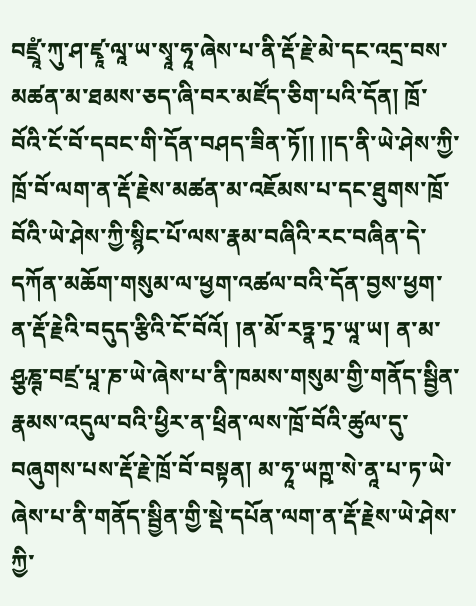བཛྲཱཾ་ཀུ་ཤ་ཛྭཱ་ལཱ་ཡ་སྭཱ་ཧཱ་ཞེས་པ་ནི་རྡོ་རྗེ་མེ་དང་འདྲ་བས་མཚན་མ་ཐམས་ཅད་ཞི་བར་མཛོད་ཅིག་པའི་དོན། ཁྲོ་བོའི་ངོ་བོ་དབང་གི་དོན་བཤད་ཟིན་ཏོ།། །།ད་ནི་ཡེ་ཤེས་ཀྱི་ཁྲོ་བོ་ལག་ན་རྡོ་རྗེས་མཚན་མ་འཇོམས་པ་དང་ཐུགས་ཁྲོ་བོའི་ཡེ་ཤེས་ཀྱི་སྙིང་པོ་ལས་རྣམ་བཞིའི་རང་བཞིན་དེ་དཀོན་མཆོག་གསུམ་ལ་ཕྱག་འཚལ་བའི་དོན་བྱས་ཕྱག་ན་རྡོ་རྗེའི་བདུད་རྩིའི་ངོ་བོའོ། །ན་མོ་རཏྣ་ཏྲ་ཡཱ་ཡ། ན་མ་ཤྩཎྚ་བཛྲ་པཱ་ཎ་ཡེ་ཞེས་པ་ནི་ཁམས་གསུམ་གྱི་གནོད་སྦྱིན་རྣམས་འདུལ་བའི་ཕྱིར་ན་ཕྲིན་ལས་ཁྲོ་བོའི་ཚུལ་དུ་བཞུགས་པས་རྡོ་རྗེ་ཁྲོ་བོ་བསྟན། མ་ཧཱ་ཡཀྵ་སེ་ནཱ་པ་ཏ་ཡེ་ཞེས་པ་ནི་གནོད་སྦྱིན་གྱི་སྡེ་དཔོན་ལག་ན་རྡོ་རྗེས་ཡེ་ཤེས་ཀྱི་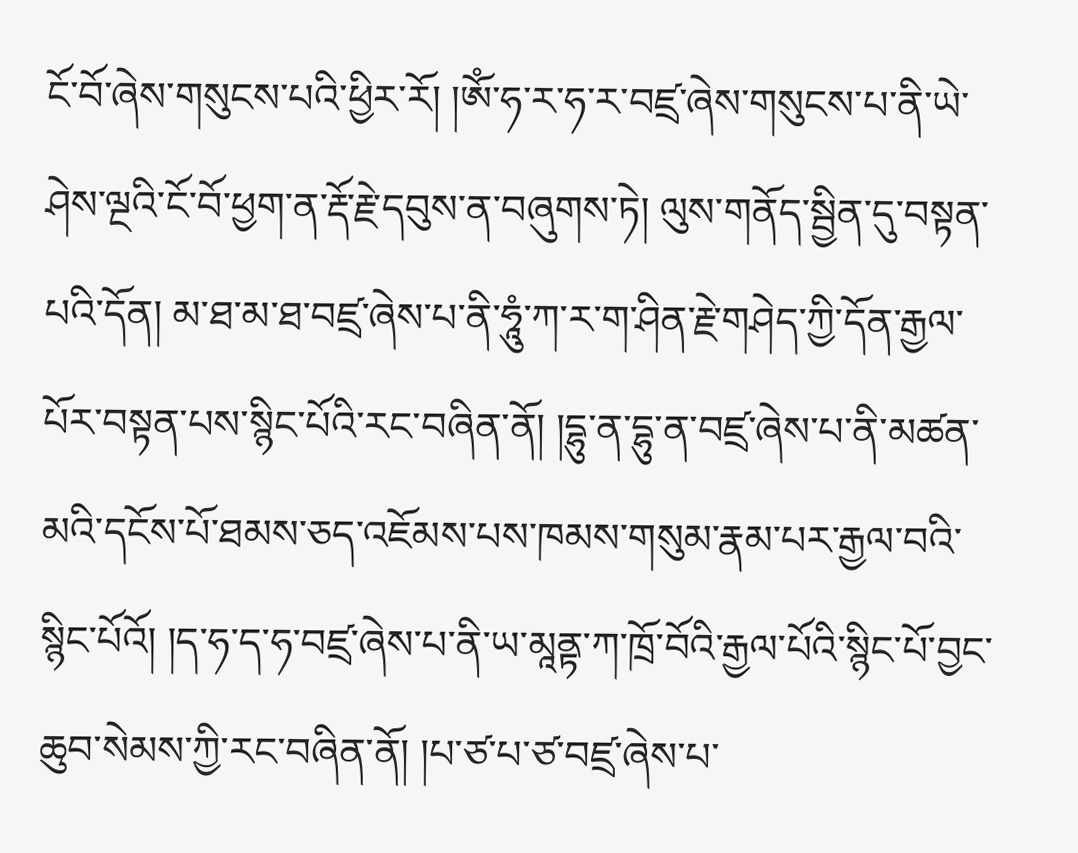ངོ་བོ་ཞེས་གསུངས་པའི་ཕྱིར་རོ། །ཨོཾ་ཧ་ར་ཧ་ར་བཛྲ་ཞེས་གསུངས་པ་ནི་ཡེ་ཤེས་ལྔའི་ངོ་བོ་ཕྱག་ན་རྡོ་རྗེ་དབུས་ན་བཞུགས་ཏེ། ལུས་གནོད་སྦྱིན་དུ་བསྟན་པའི་དོན། མ་ཐ་མ་ཐ་བཛྲ་ཞེས་པ་ནི་ཧཱུཾ་ཀ་ར་ག་ཤིན་རྗེ་གཤེད་ཀྱི་དོན་རྒྱལ་པོར་བསྟན་པས་སྙིང་པོའི་རང་བཞིན་ནོ། །དྷུ་ན་དྷུ་ན་བཛྲ་ཞེས་པ་ནི་མཚན་མའི་དངོས་པོ་ཐམས་ཅད་འཇོམས་པས་ཁམས་གསུམ་རྣམ་པར་རྒྱལ་བའི་སྙིང་པོའོ། །ད་ཧ་ད་ཧ་བཛྲ་ཞེས་པ་ནི་ཡ་མཱནྟ་ཀ་ཁྲོ་བོའི་རྒྱལ་པོའི་སྙིང་པོ་བྱང་ཆུབ་སེམས་ཀྱི་རང་བཞིན་ནོ། །པ་ཙ་པ་ཙ་བཛྲ་ཞེས་པ་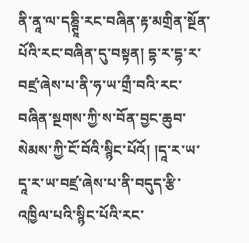ནི་ནཱ་ལ་དཎྚཱི་རང་བཞིན་རྟ་མགྲིན་སྔོན་པོའི་རང་བཞིན་དུ་བསྟན། དྷ་ར་དྷ་ར་བཛྲ་ཞེས་པ་ནི་ཧ་ཡ་གྲྀ་བའི་རང་བཞིན་སྔགས་ཀྱི་ས་བོན་བྱང་ཆུབ་སེམས་ཀྱི་ངོ་བོའི་སྙིང་པོའོ། །དཱ་ར་ཡ་དཱ་ར་ཡ་བཛྲ་ཞེས་པ་ནི་བདུད་རྩི་འཁྱིལ་པའི་སྙིང་པོའི་རང་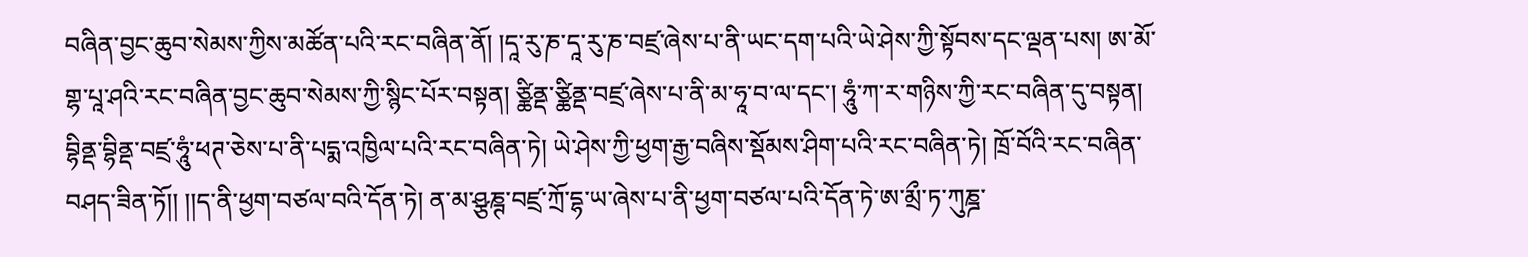བཞིན་བྱང་ཆུབ་སེམས་ཀྱིས་མཚོན་པའི་རང་བཞིན་ནོ། །དཱ་རུ་ཎ་དཱ་རུ་ཎ་བཛྲ་ཞེས་པ་ནི་ཡང་དག་པའི་ཡེ་ཤེས་ཀྱི་སྟོབས་དང་ལྡན་པས། ཨ་མོ་གྷ་པཱ་ཤའི་རང་བཞིན་བྱང་ཆུབ་སེམས་ཀྱི་སྙིང་པོར་བསྟན། ཙྪིནྡ་ཙྪིནྡ་བཛྲ་ཞེས་པ་ནི་མ་ཧཱ་བ་ལ་དང་། ཧཱུཾ་ཀ་ར་གཉིས་ཀྱི་རང་བཞིན་དུ་བསྟན། བྷིནྡ་བྷིནྡ་བཛྲ་ཧཱུཾ་ཕཊ་ཅེས་པ་ནི་པདྨ་འཁྱིལ་པའི་རང་བཞིན་ཏེ། ཡེ་ཤེས་ཀྱི་ཕྱག་རྒྱ་བཞིས་སྡོམས་ཤིག་པའི་རང་བཞིན་ཏེ། ཁྲོ་བོའི་རང་བཞིན་བཤད་ཟིན་ཏོ།། །།ད་ནི་ཕྱག་བཙལ་བའི་དོན་ཏེ། ན་མ་ཤྩཎྚ་བཛྲ་ཀྲོ་དྷ་ཡ་ཞེས་པ་ནི་ཕྱག་བཙལ་པའི་དོན་ཏེ་ཨ་མྲྀ་ཏ་ཀུཎྜ་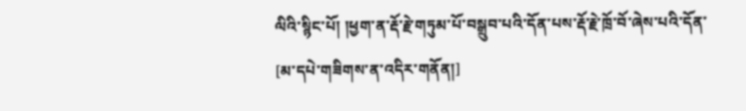ལིའི་སྙིང་པོ། །ཕྱག་ན་རྡོ་རྗེ་གཏུམ་པོ་བསྒྲུབ་པའི་དོན་པས་རྡོ་རྗེ་ཁྲོ་བོ་ཞེས་པའི་དོན་
[མ་དཔེ་གཟིགས་ན་འདིར་གནོན།]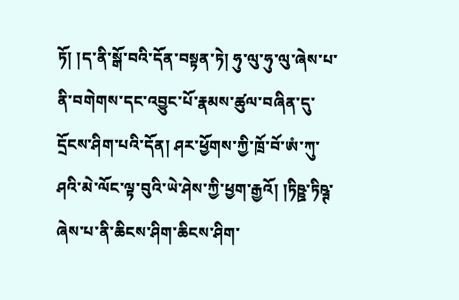ཏོ། །ད་ནི་སྒོ་བའི་དོན་བསྟན་ཏེ། ཧུ་ལུ་ཧུ་ལུ་ཞེས་པ་ནི་བགེགས་དང་འབྱུང་པོ་རྣམས་ཚུལ་བཞིན་དུ་དྲོངས་ཤིག་པའི་དོན། ཤར་ཕྱོགས་ཀྱི་ཁྲོ་བོ་ཨཾ་ཀུ་ཤའི་མེ་ལོང་ལྟ་བུའི་ཡེ་ཤེས་ཀྱི་ཕྱག་རྒྱའོ། །ཏིཥྛ་ཏིཥྚ་ཞེས་པ་ནི་ཆིངས་ཤིག་ཆིངས་ཤིག་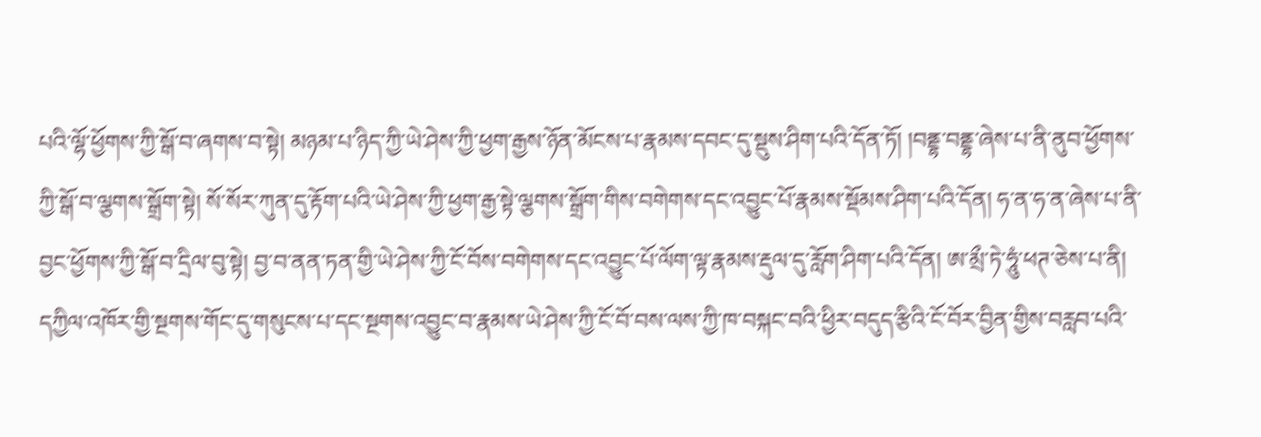པའི་ལྷོ་ཕྱོགས་ཀྱི་སྒོ་བ་ཞགས་བ་སྟེ། མཉམ་པ་ཉིད་ཀྱི་ཡེ་ཤེས་ཀྱི་ཕྱག་རྒྱས་ཉོན་མོངས་པ་རྣམས་དབང་དུ་སྡུས་ཤིག་པའི་དོན་ཏོ། །བནྡྷ་བནྡྷ་ཞེས་པ་ནི་ནུབ་ཕྱོགས་ཀྱི་སྒོ་བ་ལྕགས་སྒྲོག་སྟེ། སོ་སོར་ཀུན་དུ་རྟོག་པའི་ཡེ་ཤེས་ཀྱི་ཕྱག་རྒྱ་སྟེ་ལྕགས་སྒྲོག་གིས་བགེགས་དང་འབྱུང་པོ་རྣམས་སྡོམས་ཤིག་པའི་དོན། ཧ་ན་ཧ་ན་ཞེས་པ་ནི་བྱང་ཕྱོགས་ཀྱི་སྒོ་བ་དྲིལ་བུ་སྟེ། བྱ་བ་ནན་ཏན་གྱི་ཡེ་ཤེས་ཀྱི་ངོ་བོས་བགེགས་དང་འབྱུང་པོ་ལོག་ལྟ་རྣམས་རྡུལ་དུ་རློག་ཤིག་པའི་དོན། ཨ་མྲྀ་ཏེ་ཧཱུཾ་ཕཊ་ཅེས་པ་ནི། དཀྱིལ་འཁོར་གྱི་སྔགས་གོང་དུ་གསུངས་པ་དང་སྔགས་འབྱུང་བ་རྣམས་ཡེ་ཤེས་ཀྱི་ངོ་བོ་བས་ལས་ཀྱི་ཁ་བསྐང་བའི་ཕྱིར་བདུད་རྩིའི་ངོ་བོར་བྱིན་གྱིས་བརླབ་པའི་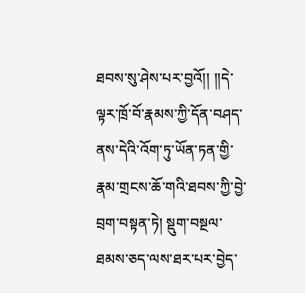ཐབས་སུ་ཤེས་པར་བྱའོ།། །།དེ་ལྟར་ཁྲོ་བོ་རྣམས་ཀྱི་དོན་བཤད་ནས་དེའི་འོག་ཏུ་ཡོན་ཏན་གྱི་རྣམ་གྲངས་ཆོ་གའི་ཐབས་ཀྱི་བྱེ་བྲག་བསྟན་ཏེ། སྡུག་བསྔལ་ཐམས་ཅད་ལས་ཐར་པར་བྱེད་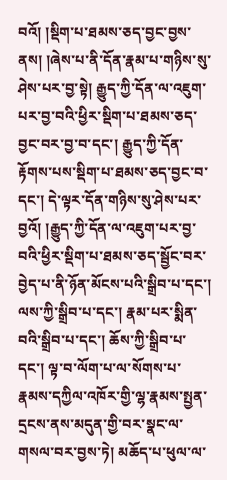བའོ། །སྡིག་པ་ཐམས་ཅད་བྱང་བྱས་ནས། །ཞེས་པ་ནི་དོན་རྣམ་པ་གཉིས་སུ་ཤེས་པར་བྱ་སྟེ། རྒྱུད་ཀྱི་དོན་ལ་འཇུག་པར་བྱ་བའི་ཕྱིར་སྡིག་པ་ཐམས་ཅད་བྱང་བར་བྱ་བ་དང་། རྒྱུད་ཀྱི་དོན་རྟོགས་པས་སྡིག་པ་ཐམས་ཅད་བྱང་བ་དང་། དེ་ལྟར་དོན་གཉིས་སུ་ཤེས་པར་བྱའོ། །རྒྱུད་ཀྱི་དོན་ལ་འཇུག་པར་བྱ་བའི་ཕྱིར་སྡིག་པ་ཐམས་ཅད་སྦྱོང་བར་བྱེད་པ་ནི་ཉོན་མོངས་པའི་སྒྲིབ་པ་དང་། ལས་ཀྱི་སྒྲིབ་པ་དང་། རྣམ་པར་སྨིན་བའི་སྒྲིབ་པ་དང་། ཆོས་ཀྱི་སྒྲིབ་པ་དང་། ལྟ་བ་ལོག་པ་ལ་སོགས་པ་རྣམས་དཀྱིལ་འཁོར་གྱི་ལྷ་རྣམས་སྤྱན་དྲངས་ནས་མདུན་གྱི་བར་སྣང་ལ་གསལ་བར་བྱས་ཏེ། མཆོད་པ་ཕུལ་ལ་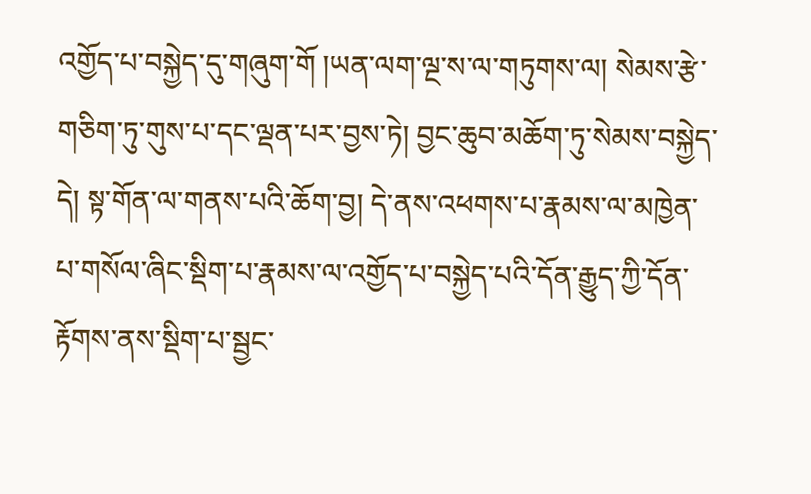འགྱོད་པ་བསྐྱེད་དུ་གཞུག་གོ །ཡན་ལག་ལྔ་ས་ལ་གཏུགས་ལ། སེམས་རྩེ་གཅིག་ཏུ་གུས་པ་དང་ལྡན་པར་བྱས་ཏེ། བྱང་ཆུབ་མཆོག་ཏུ་སེམས་བསྐྱེད་དེ། སྟ་གོན་ལ་གནས་པའི་ཆོག་བྱ། དེ་ནས་འཕགས་པ་རྣམས་ལ་མཁྱེན་པ་གསོལ་ཞིང་སྡིག་པ་རྣམས་ལ་འགྱོད་པ་བསྐྱེད་པའི་དོན་རྒྱུད་ཀྱི་དོན་རྟོགས་ནས་སྡིག་པ་སྦྱང་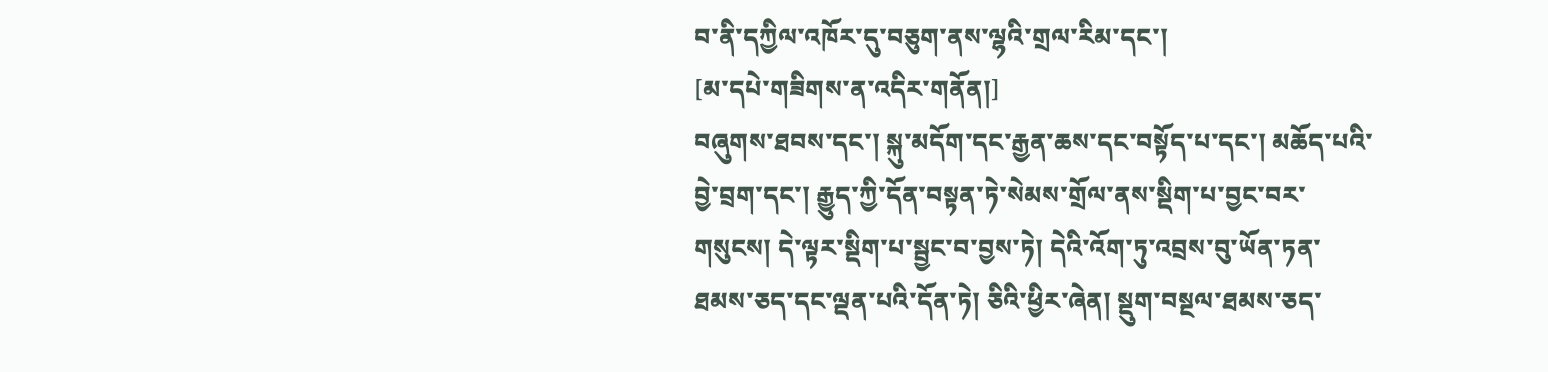བ་ནི་དཀྱིལ་འཁོར་དུ་བཅུག་ནས་ལྷའི་གྲལ་རིམ་དང་།
[མ་དཔེ་གཟིགས་ན་འདིར་གནོན།]
བཞུགས་ཐབས་དང་། སྐུ་མདོག་དང་རྒྱན་ཆས་དང་བསྟོད་པ་དང་། མཆོད་པའི་བྱེ་བྲག་དང་། རྒྱུད་ཀྱི་དོན་བསྟན་ཏེ་སེམས་གྲོལ་ནས་སྡིག་པ་བྱང་བར་གསུངས། དེ་ལྟར་སྡིག་པ་སྦྱང་བ་བྱས་ཏེ། དེའི་འོག་ཏུ་འབྲས་བུ་ཡོན་ཏན་ཐམས་ཅད་དང་ལྡན་པའི་དོན་ཏེ། ཅིའི་ཕྱིར་ཞེན། སྡུག་བསྔལ་ཐམས་ཅད་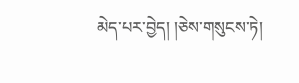མེད་པར་བྱེད། །ཅེས་གསུངས་ཏེ།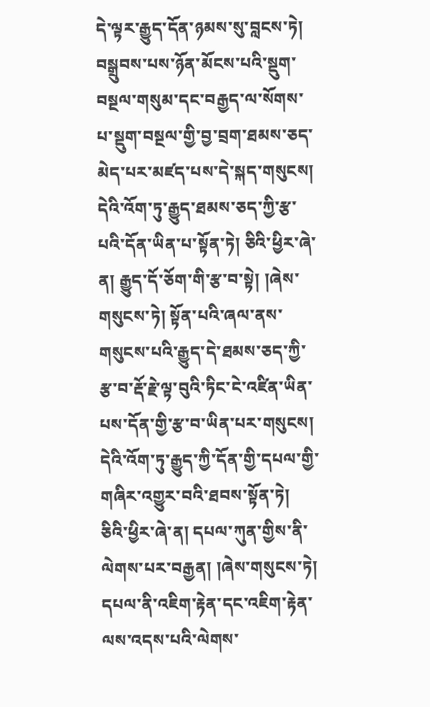དེ་ལྟར་རྒྱུད་དོན་ཉམས་སུ་བླངས་ཏེ། བསྒྲུབས་པས་ཉོན་མོངས་པའི་སྡུག་བསྔལ་གསུམ་དང་བརྒྱད་ལ་སོགས་པ་སྡུག་བསྔལ་གྱི་བྱ་བྲག་ཐམས་ཅད་མེད་པར་མཛད་པས་དེ་སྐད་གསུངས། དེའི་འོག་ཏུ་རྒྱུད་ཐམས་ཅད་ཀྱི་རྩ་པའི་དོན་ཡིན་པ་སྟོན་ཏེ། ཅིའི་ཕྱིར་ཞེ་ན། རྒྱུད་དོ་ཅོག་གི་རྩ་བ་སྟེ། །ཞེས་གསུངས་ཏེ། སྟོན་པའི་ཞལ་ནས་གསུངས་པའི་རྒྱུད་དེ་ཐམས་ཅད་ཀྱི་རྩ་བ་རྡོ་རྗེ་ལྟ་བུའི་ཏིང་ངེ་འཛིན་ཡིན་པས་དོན་གྱི་རྩ་བ་ཡིན་པར་གསུངས། དེའི་འོག་ཏུ་རྒྱུད་ཀྱི་དོན་གྱི་དཔལ་གྱི་གཞིར་འགྱུར་བའི་ཐབས་སྟོན་ཏེ། ཅིའི་ཕྱིར་ཞེ་ན། དཔལ་ཀུན་གྱིས་ནི་ལེགས་པར་བརྒྱན། །ཞེས་གསུངས་ཏེ། དཔལ་ནི་འཇིག་རྟེན་དང་འཇིག་རྟེན་ལས་འདས་པའི་ལེགས་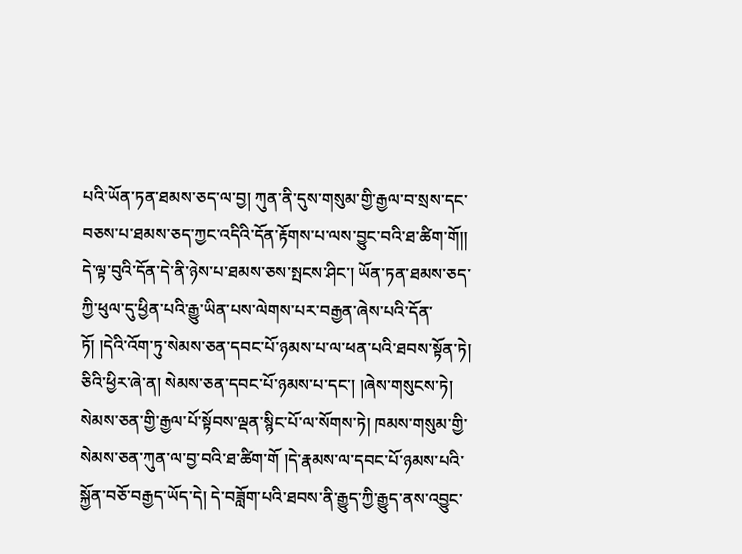པའི་ཡོན་ཏན་ཐམས་ཅད་ལ་བྱ། ཀུན་ནི་དུས་གསུམ་གྱི་རྒྱལ་བ་སྲས་དང་བཅས་པ་ཐམས་ཅད་ཀྱང་འདིའི་དོན་རྟོགས་པ་ལས་བྱུང་བའི་ཐ་ཚིག་གོ།། དེ་ལྟ་བུའི་དོན་དེ་ནི་ཉེས་པ་ཐམས་ཅས་སྤངས་ཤིང་། ཡོན་ཏན་ཐམས་ཅད་ཀྱི་ཕུལ་དུ་ཕྱིན་པའི་རྒྱུ་ཡིན་པས་ལེགས་པར་བརྒྱན་ཞེས་པའི་དོན་ཏོ། །དེའི་འོག་ཏུ་སེམས་ཅན་དབང་པོ་ཉམས་པ་ལ་ཕན་པའི་ཐབས་སྟོན་ཏེ། ཅིའི་ཕྱིར་ཞེ་ན། སེམས་ཅན་དབང་པོ་ཉམས་པ་དང་། །ཞེས་གསུངས་ཏེ། སེམས་ཅན་གྱི་རྒྱལ་པོ་སྟོབས་ལྡན་སྙིང་པོ་ལ་སོགས་ཏེ། ཁམས་གསུམ་གྱི་སེམས་ཅན་ཀུན་ལ་བྱ་བའི་ཐ་ཚིག་གོ །དེ་རྣམས་ལ་དབང་པོ་ཉམས་པའི་སྐྱོན་བཅོ་བརྒྱད་ཡོད་དེ། དེ་བཟློག་པའི་ཐབས་ནི་རྒྱུད་ཀྱི་རྒྱུད་ནས་འབྱུང་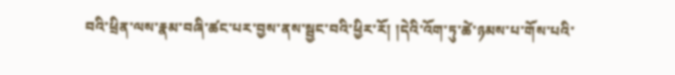བའི་ཕྲིན་ལས་རྣམ་བཞི་ཚང་པར་བྱས་ནས་སྦྱང་བའི་ཕྱིར་རོ། །དེའི་འོག་ཏུ་ཚེ་ཉམས་པ་གོས་པའི་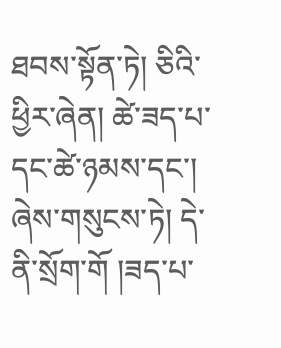ཐབས་སྟོན་ཏེ། ཅིའི་ཕྱིར་ཞེན། ཚེ་ཟད་པ་དང་ཚེ་ཉམས་དང་། ཞེས་གསུངས་ཏེ། དེ་ནི་སྲོག་གོ །ཟད་པ་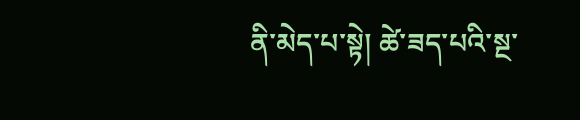ནི་མེད་པ་སྟེ། ཚེ་ཟད་པའི་སྔ་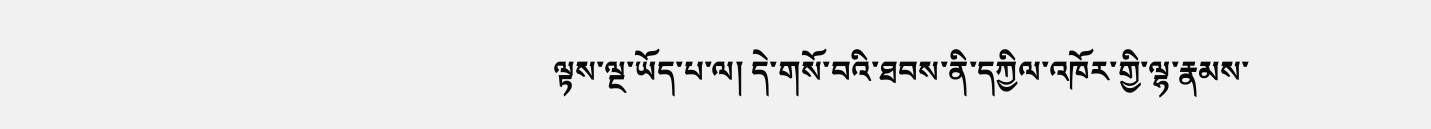ལྟས་ལྔ་ཡོད་པ་ལ། དེ་གསོ་བའི་ཐབས་ནི་དཀྱིལ་འཁོར་གྱི་ལྷ་རྣམས་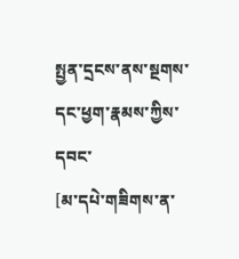སྤྱན་དྲངས་ནས་སྔགས་དང་ཕྱག་རྣམས་ཀྱིས་དབང་
[མ་དཔེ་གཟིགས་ན་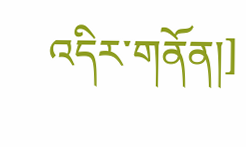འདིར་གནོན།]